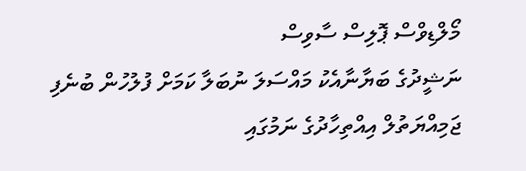މޯލްޑިވްސް ޕޮލިސް ސާވިސް
ނަޝީދުގެ ބަޔާނާއެކު މައްސަލަ ނުބަލާ ކަމަށް ފުލުހުން ބުނެފި
ޖަމިއްޔަތުލް އިއްތިހާދުގެ ނަމުގައި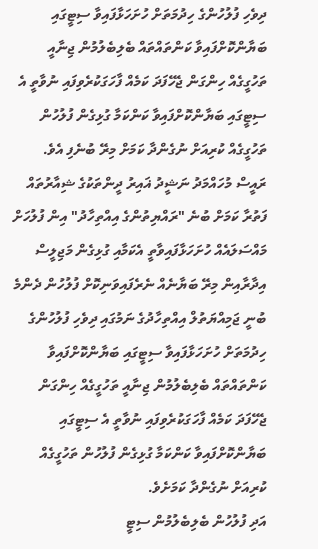ދިވެހި ފުލުހުންގެ ހިދުމަތަށް ހުށަހަޅާފައިވާ ސިޓީގައި ބަޔާންކޮށްފައިވާ ކަންތައްތައް ބެލިބެލުމުން ޖިނާއީ ތަހުގީގެއް ހިންގަން ޖެހޭފަދަ ކަމެއް ފާހަގަކުރެވިފައި ނުވާތީ އެ ސިޓީގައި ބަޔާންކޮށްފައިވާ ކަންކަމާ ގުޅިގެން ފުލުހުން ތަހުގީގެއް ކުރިއަށް ނުގެންދާ ކަމަށް މިރޭ ބުނެފި އެވެ.
ރައީސް މުހައްމަދު ނަޝީދު ޣައިރު ދީންތަކުގެ ޝިއާރުތައް ފަތުރާ ކަމަށް ބުނެ "ރައްޔިތުންގެ އިއްތިހާދު" އިން ފުލުހަށް މައްސަލައެއް ހުށަހަޅާފައިވާތީ އެކަމާއި ގުޅިގެން މަޖިލީސް އިދާރާއިން މިރޭ ބަޔާނެއް ނެރެފައިވަނިކޮށް ފުލުހުން ދެންމެ ބުނީ ޖަމިއްޔަތުލް އިއްތިހާދުގެ ނަމުގައި ދިވެހި ފުލުހުންގެ ހިދުމަތަށް ހުށަހަޅާފައިވާ ސިޓީގައި ބަޔާންކޮށްފައިވާ ކަންތައްތައް ބެލިބެލުމުން ޖިނާއީ ތަހުގީގެއް ހިންގަން ޖެހޭފަދަ ކަމެއް ފާހަގަކުރެވިފައި ނުވާތީ އެ ސިޓީގައި ބަޔާންކޮށްފައިވާ ކަންކަމާ ގުޅިގެން ފުލުހުން ތަހުގީގެއް ކުރިއަށް ނުގެންދާ ކަމަށެވެ.
އަދި ފުލުހުން ބެލިބެލުމުން ސިޓީ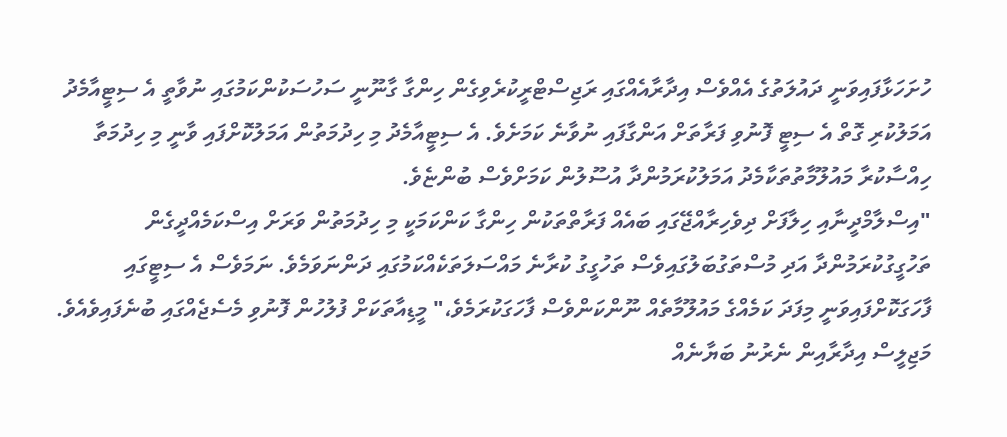ހުށަހަޅާފައިވަނީ ދައުލަތުގެ އެއްވެސް އިދާރާއެއްގައި ރަޖިސްޓްރީކުރެވިގެން ހިންގާ ގާނޫނީ ސަހުސަކުންކަމުގައި ނުވާތީ އެ ސިޓީއާމެދު އަމަލުކުރި ގޮތް އެ ސިޓީ ފޮނުވި ފަރާތަށް އަންގާފައި ނުވާނެ ކަމަށެވެ. އެ ސިޓީއާމެދު މި ހިދުމަތުން އަމަލުކޮށްފައި ވާނީ މި ހިދުމަތާ ހިއްސާކުރާ މައުލޫމާތުތަކާމެދު އަމަލުކުރަމުންދާ އުސޫލުން ކަމަށްވެސް ބުންޏެވެ.
"އިސްލާމްދީނާއި ހިލާފަށް ދިވެހިރާއްޖޭގައި ބައެއް ފަރާތްތަކުން ހިންގާ ކަންކަމަކީ މި ހިދުމަތުން ވަރަށް އިސްކަމެއްދީގެން ތަހުގީގުކުރަމުންދާ އަދި މުސްތަގުބަލުގައިވެސް ތަހުގީގު ކުރާނެ މައްސަލަތަކެއްކަމުގައި ދަންނަވަމެވެ. ނަމަވެސް އެ ސިޓީގައި ފާހަގަކޮށްފައިވަނީ މިފަދަ ކަމެއްގެ މައުލޫމާތެއް ނޫންކަންވެސް ފާހަގަކުރަމެވެ،" މީޑިއާތަކަށް ފުލުހުން ފޮނުވި މެސެޖެއްގައި ބުނެފައިވެއެވެ.
މަޖިލީސް އިދާރާއިން ނެރުނު ބަޔާނެއް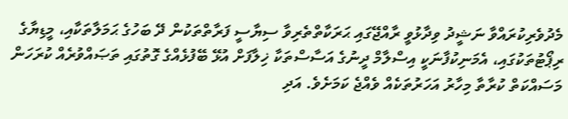މެދުވެރިކުރައްވާ ނަޝީދު ވިދާޅުވީ ރާއްޖޭގައި ޙަރަކާތްތެރިވާ ސިޔާސީ ފަރާތްތަކުން ދޭ ބަހުގެ ޙަމަލާތަކާއި، މީޑިޔާގެ ރިޕޯޓުތަކުގައި، އެމަނިކުފާނަކީ އިސްލާމް ދީނުގެ އަސާސްތަކާ ޚިލާފަށް އުޅޭ ބޭފުޅެއްގެ ގޮތުގައި ތަޞައްވުރެއް ކުރަހަން މަސައްކަތް ކުރާތާ މިހާރު އަހަރުތަކެއް ވެއްޖެ ކަމަށެވެ. އަދި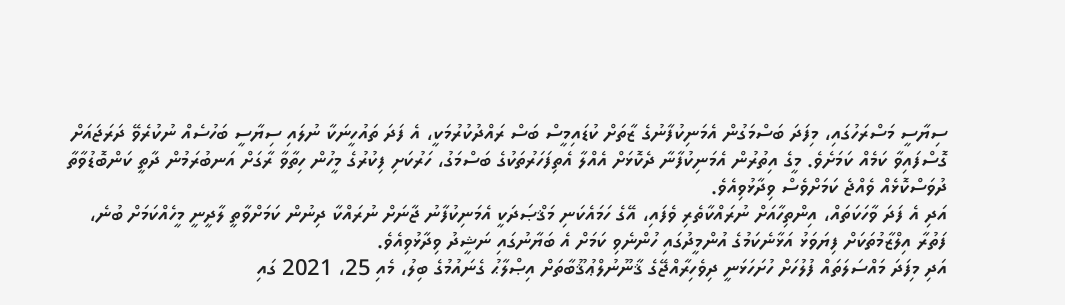ސިޔާސީ މަސްރަހުގައި، މިފަދަ ބަސްމަގުން އެމަނިކުފާނުގެ ޒާތަށް ކުޑައިމީސް ބަސް ރައްދުކުރުމަކީ، އެ ފަދަ ތައުހީނަކާ ނުލައި ސިޔާސީ ބަހުސެއް ނުކުރެވޭ ދަރަޖައަށް ގޮސްފައިވާ ކަމެއް ކަމަށެވެ. މީގެ އިތުރުން އެމަނިކުފާނާ ދެކޮޅަށް އެއްލާ އެތިފަހަރުތަކުގެ ބަސްމަގު، ހަރުކަށި ފިކުރުގެ މީހުން ހިތާވާ ރާގަށް އަނބުރަމުން ދާތީ ކަންބޮޑުވާތާ ދުވަސްކޮޅެއް ވެއްޖެ ކަމަށްވެސް ވިދާޅުވިއެވެ.
އަދި އެ ފަދަ ވާހަކަތައް، އިންތިހާއަށް ނުރައްކާތެރި ވެފައި، އޭގެ ހަމައެކަނި މަޤްޞަދަކީ އެމަނިކުފާނު ޖާނަށް ނުރައްކާ ދިނުން ކަމަށްވާތީ ލާދީނީ މީހެއްކަމަށް ބުނެ، ފަތުރާ އިލްޒާމުތަކަށް ފިޔަވަޅު އަޅާނެކަމުގެ އުންމީދުގައި ހުންނެވި ކަމަށް އެ ބަޔާނުގައި ނަޝީދު ވިދާޅުވިއެވެ.
އަދި މިފަދަ މައްސަލަތައް ފުލުހަށް ހުށަހަޅަނީ ދިވެހިރާއްޖޭގެ ޤާނޫނުލްޢުޤޫބާތަށް އިޞްލާޙު ގެނައުމުގެ ބިލު، މެއި 25، 2021 ގައި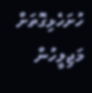ހުށަހެޅިގޮތަށް މަޖިލީހުން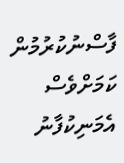ފާސްނުކުރުމުން ކަމަށްވެސް އެމަނިކުފާނު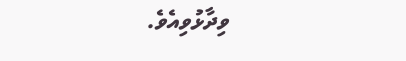ވިދާޅުވިއެވެ.